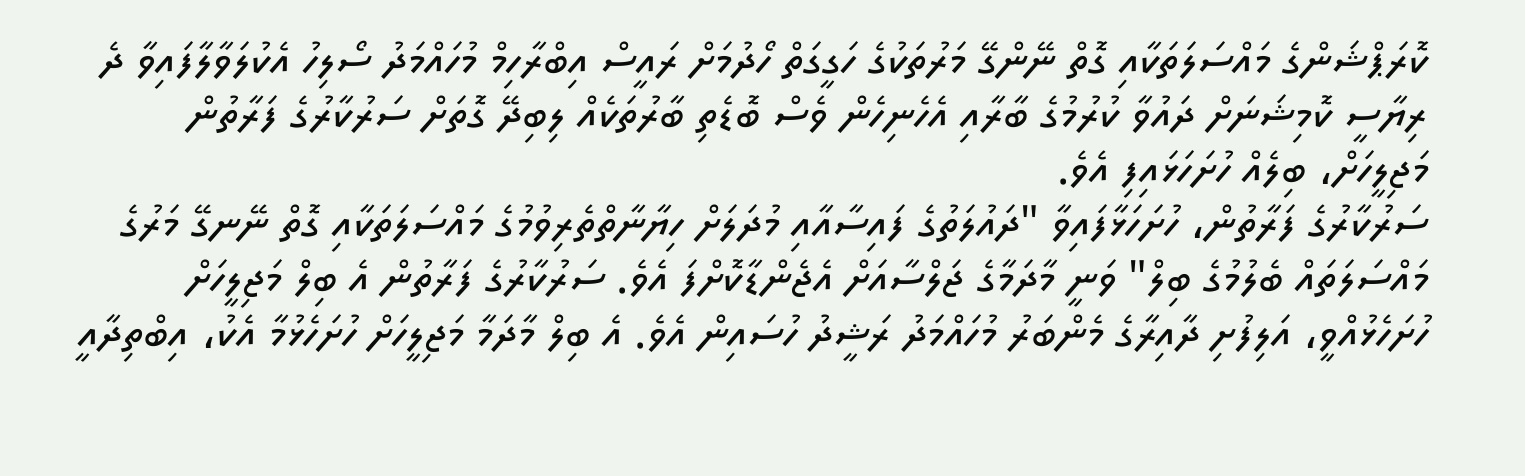ކޮރަޕްޝަންގެ މައްސަލަތަކާއި ގޮތް ނޭންގޭ މަރުތަކުގެ ހަގީގަތް ހޯދުމަށް ރައީސް އިބްރާހިމް މުހައްމަދު ސޯލިހު އެކުލަވާލާފައިވާ ދެ ރިޔާސީ ކޮމިޝަނަށް ދައުވާ ކުރުމުގެ ބާރާއި އެހެނިހެން ވެސް ބޮޑެތި ބާރުތަކެއް ލިބިދޭ ގޮތަށް ސަރުކާރުގެ ފަރާތުން މަޖިލީހަށް، ބިލެއް ހުށަހަޅައިފި އެވެ.
ސަރުކާރުގެ ފަރާތުން، ހުށަހަޅާފައިވާ "ދައުލަތުގެ ފައިސާއާއި މުދަލަށް ހިޔާނާތްތެރިވުމުގެ މައްސަލަތަކާއި ގޮތް ނޭނގޭ މަރުގެ މައްސަލަތައް ބެލުމުގެ ބިލް" ވަނީ މާދަމާގެ ޖަލްސާއަށް އެޖެންޑާކޮށްފަ އެވެ. ސަރުކާރުގެ ފަރާތުން އެ ބިލް މަޖިލީހަށް ހުށަހެޅުއްވީ، އަލިފުށި ދާއިރާގެ މެންބަރު މުހައްމަދު ރަޝީދު ހުސައިން އެވެ. އެ ބިލް މާދަމާ މަޖިލީހަށް ހުށަހެޅުމާ އެކު، އިބްތިދާއީ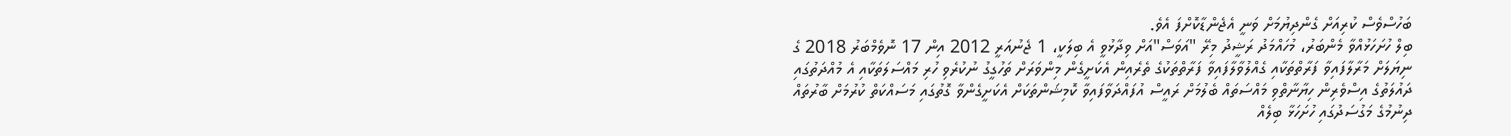ބަހުސްވެސް ކުރިއަށް ގެންދިޔުމަށް ވަނީ އެޖެންޑާކޮށްފަ އެވެ.
ބިލް ހުށަހަޅުއްވާ މެންބަރު، މުހައްމަދު ރަޝީދު މިރޭ "އަވަސް"އަށް ވިދާޅުވީ އެ ބިލަކީ، 1 ޖެނުއަރީ 2012 އިން 17 ނޮވެމްބަރު 2018 ގެ ނިޔަލަށް މަރާލާފައިވާ ފަރާތްތަކާއި ގެއްލުވާލާފައިވާ ފަރާތްތަކުގެ ތެރެއިން އެކަށީގެން މިންވަރަށް ތަހުގީގު ނުކުރެވި ހުރި މައްސަލަތަކާއި އެ މުއްދަތުގައި ދައުލަތުގެ އިސްވެރިން ހިޔާނާތްވި މައްސަތައް ބެލުމަށް ރައީސް އުފައްދަވާފައިވާ ކޮމިޝަންތަކަށް އެކަށީގެންވާ ގޮތުގައި މަސައްކަތް ކުރުމަށް ބާރުތައް ދިނުމުގެ މަގުސަދުގައި ހުށަހަޅާ ބިލެއް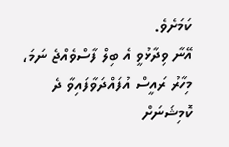ކަމަށެވެ.
އޭނާ ވިދާޅުވީ އެ ބިލް ފާސްވެއްޖެ ނަމަ، މިހާރު ރައީސް އުފައްދަވާފައިވާ ދެ ކޮމިޝަނަށް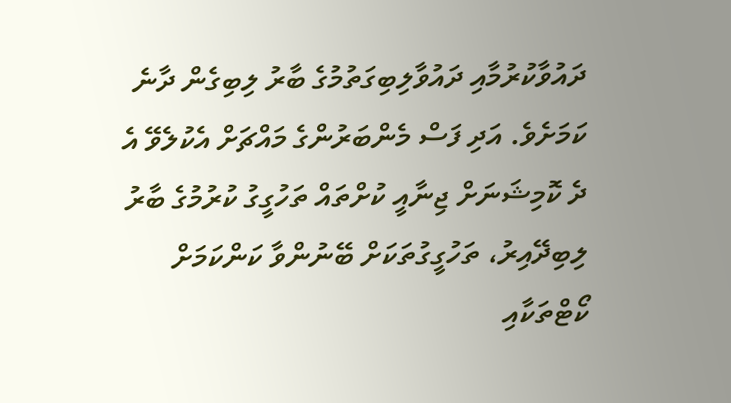ދައުވާކުރުމާއި ދައުވާލިބިގަތުމުގެ ބާރު ލިބިގެން ދާނެ ކަމަށެވެ. އަދި ފަސް މެންބަރުންގެ މައްޗަށް އެކުލެވޭ އެ ދެ ކޮމިޝަނަށް ޖިނާއީ ކުށްތައް ތަހުގީގު ކުރުމުގެ ބާރު ލިބިދޭއިރު، ތަހުގީގުތަކަށް ބޭނުންވާ ކަންކަމަށް ކޯޓްތަކާއި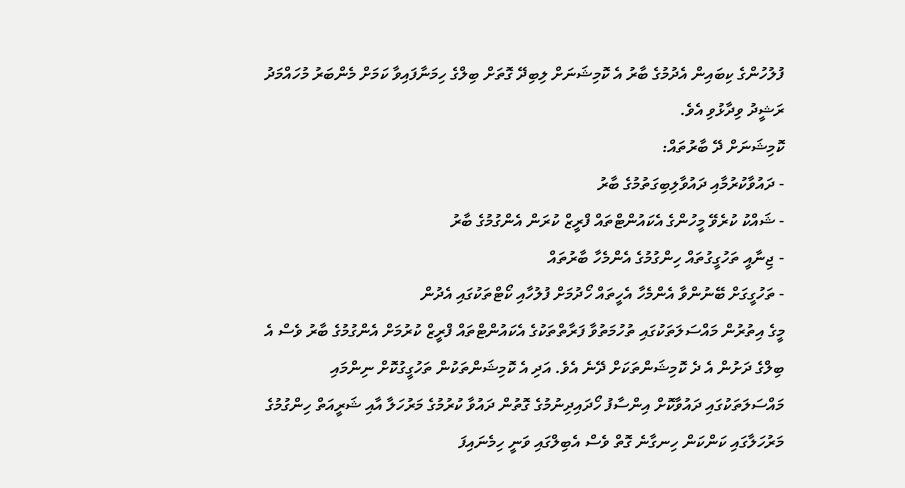ފުލުހުންގެ ކިބައިން އެދުމުގެ ބާރު އެ ކޮމިޝަނަށް ލިބިދޭ ގޮތަށް ބިލްގެ ހިމަނާފައިވާ ކަމަށް މެންބަރު މުހައްމަދު ރަޝީދު ވިދާޅުވި އެވެ.
ކޮމިޝަނަށް ދޭ ބާރުތައް:
- ދައުވާކުރުމާއި ދައުވާލިބިގަތުމުގެ ބާރު
- ޝައްކު ކުރެވޭ މީހުންގެ އެކައުންޓްތައް ފްރީޒް ކުރަން އެންގުމުގެ ބާރު
- ޖިނާއީ ތަހުގީގުތައް ހިންގުމުގެ އެންމެހާ ބާރުތައް
- ތަހުގީގަށް ބޭނުންވާ އެންމެހާ އެހީތައް ހޯދުމަށް ފުލުހާއި ކޯޓްތަކުގައި އެދުން
މީގެ އިތުރުން މައްސަލަތަކުގައި ތުހުމަތުވާ ފަރާތްތަކުގެ އެކައުންޓްތައް ފްރީޒް ކުރުމަށް އެންގުމުގެ ބާރު ވެސް އެ ބިލްގެ ދަށުން އެ ދެ ކޮމިޝަންތަކަށް ދޭނެ އެވެ. އަދި އެ ކޮމިޝަންތަކުން ތަހުގީގުކޮށް ނިންމައި މައްސަލަތަކުގައި ދައުވާކޮށް އިންސާފު ހޯދައިދިނުމުގެ ގޮތުން ދައުވާ ކުރުމުގެ މަރުހަލާ އާއި ޝަރީއަތް ހިންގުމުގެ މަރުހަލާގައި ކަންކަން ހިނގާނެ ގޮތް ވެސް އެބިލްގައި ވަނީ ހިމެނައިފަ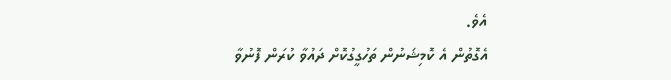އެވެ.
އެގޮތުން އެ ކޮމިޝަނުން ތަހުގީގުކޮށް ދައުވާ ކުރަން ފޮނުވާ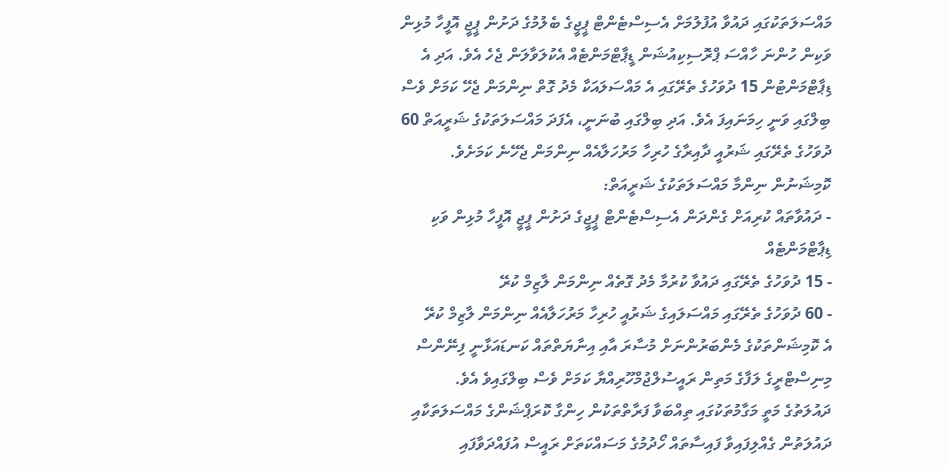މައްސަލަތަކުގައި ދައުވާ އުފުލުމަށް އެސިސްޓެންޓް ޕީޖީގެ ބެލުމުގެ ދަށުން ޕީޖީ އޮފީހާ މުޅިން ވަކިން ހުންނަ ހާއްސަ ޕްރޮސިކިއުޝަން ޑީޕާޓްމަންޓެއް އެކުލަވާލަން ޖެހެ އެވެ. އަދި އެ ޑިޕާޓްމަންޓުން 15 ދުވަހުގެ ތެރޭގައި އެ މައްސަލައަކާ މެދު ގޮތް ނިންމަން ޖެހޭ ކަމަށް ވެސް ބިލްގައި ވަނީ ހިމަނައިފަ އެވެ. އަދި ބިލްގައި ބުނަނީ، އެފަދަ މައްސަލަތަކުގެ ޝަރީއަތް 60 ދުވަހުގެ ތެރޭގައި ޝަރުއީ ދާއިރާގެ ހުރިހާ މަރުހަލާއެއް ނިންމަން ޖެހޭނެ ކަމަށެވެ.
ކޮމިޝަނުން ނިންމާ މައްސަލަތަކުގެ ޝަރީއަތް:
- ދައުވާތައް ކުރިއަށް ގެންދަން އެސިސްޓެންޓް ޕީޖީގެ ދަށުން ޕީޖީ އޮފީހާ މުޅިން ވަކި ޑިޕާޓްމަންޓެއް
- 15 ދުވަހުގެ ތެރޭގައި ދައުވާ ކުރުމާ މެދު ގޮތެއް ނިންމަން ލާޒިމް ކުރޭ
- 60 ދުވަހުގެ ތެރޭގައި މައްސަލައިގެ ޝަރުއީ ހުރިހާ މަރުހަލާއެއް ނިންމަން ލާޒިމް ކުރޭ
އެ ކޮމިޝަންތަކުގެ މެންބަރުންނަށް މުސާރަ އާއި އިނާޔަތްތައް ކަނޑައަޅާނީ ފިނޭންސް މިނިސްޓްރީގެ ލަފާގެ މަތިން ރައީސުލްޖުމްހޫރިއްޔާ ކަމަށް ވެސް ބިލްގައިވެ އެވެ.
ދައުލަތުގެ މަތީ މަގާމުތަކުގައި ތިއްބަވާ ފަރާތްތަކުން ހިންގާ ކޮރަޕްޝަންގެ މައްސަލަތަކާއި ދައުލަތުން ގެއްލިފައިވާ ފައިސާތައް ހޯދުމުގެ މަސައްކަތަށް ރައީސް އުފައްދަވާފައި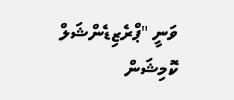ވަނީ "ޕްރެޒިޑެންޝަލް ކޮމިޝަން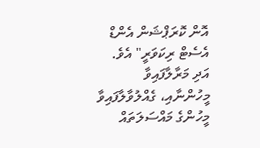އޮން ކޮރަޕްޝަން އެންޑް އެސެޓް ރިކަވަރީ" އެވެ. އަދި މަރާލާފައިވާ މީހުންނާއި، ގެއްލުވާލާފައިވާ މީހުންގެ މައްސަލަތައް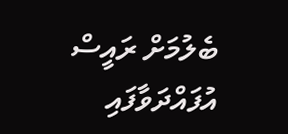ބެލުމަށް ރައީސް އުފައްދަވާފައި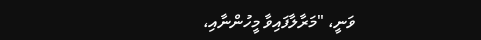ވަނީ، "މަރާލާފައިވާ މީހުންނާއި،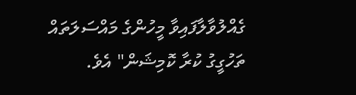ގެއްލުވާލާފައިވާ މީހުންގެ މައްސަލަތައް ތަހުގީގު ކުރާ ކޮމިޝަން" އެވެ.